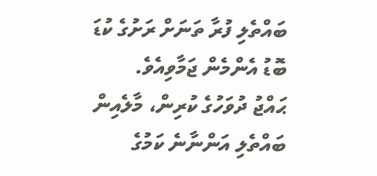ބައްތެލި ފުރާ ތަނަށް ރަށުގެ ކުޑަ ބޮޑު އެންމެން ޖަމާވިއެވެ.
ޙައްޖު ދުވަހުގެ ކުރިން، މާލެއިން ބައްތެލި އަންނާނެ ކަމުގެ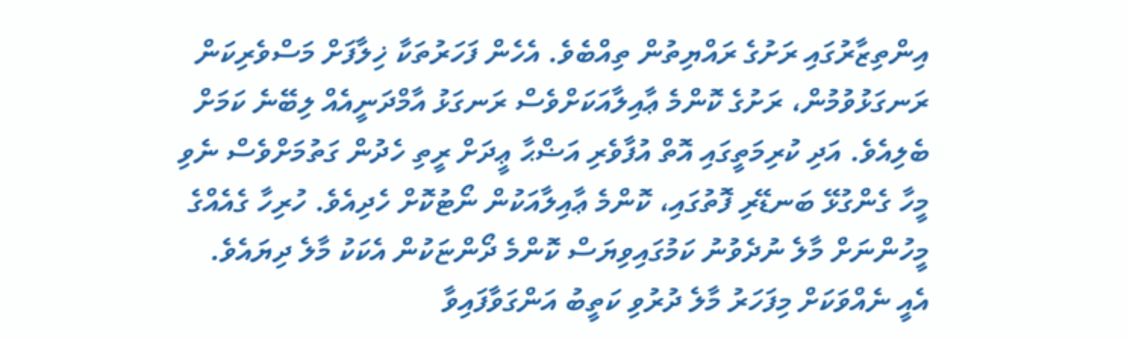އިންތިޒާރުގައި ރަށުގެ ރައްޔިތުން ތިއްބެވެ. އެހެން ފަހަރުތަކާ ޚިލާފަށް މަސްވެރިކަން ރަނގަޅުވުމުން، ރަށުގެ ކޮންމެ ޢާއިލާއަކަށްވެސް ރަނގަޅު އާމްދަނީއެއް ލިބޭނެ ކަމަށް ބެލިއެވެ. އަދި ކުރިމަތީގައި އޮތް އުފާވެރި އަޟްޙާ ޢީދަށް ރީތި ހެދުން ގަތުމަށްވެސް ނެވި މީހާ ގެންގުޅޭ ބަނޑޭރި ފޮތުގައި، ކޮންމެ ޢާއިލާއަކުން ނޯޓުކޮށް ހެދިއެވެ. ހުރިހާ ގެއެއްގެ މީހުންނަށް މާލެ ނުދެވުނު ކަމުގައިވިޔަސް ކޮންމެ ދޯންޏަކުން އެކަކު މާލެ ދިޔައެވެ. އެއީ ނެއްވަކަށް މިފަހަރު މާލެ ދުރުވި ކަތީބު އަންގަވާފައިވާ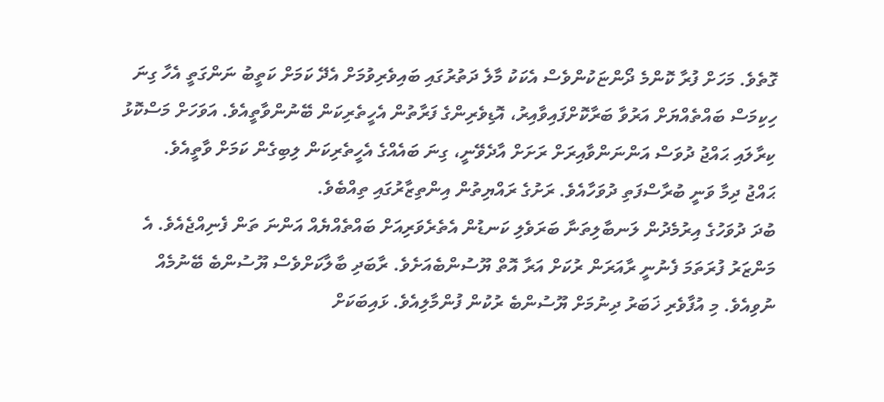ގޮތެވެ. މަހަށް ފުރާ ކޮންމެ ދޯންޏަކުންވެސް އެކަކު މާލެ ދަތުރުގައި ބައިވެރިވުމަށް އެދޭ ކަމަށް ކަތީބު ނަންގަތީ އެހާ ގިނަ ހިކިމަސް ބައްތެއްޔަށް އަރުވާ ބަރާކޮށްފައިވާއިރު، އޮޑިވެރިންގެ ފަރާތުން އެހީތެރިކަން ބޭނުންވާތީއެވެ. އަވަހަށް މަސްކޮޅު ކިރާލައި ޙައްޖު ދުވަސް އަންނަންވާއިރަށް ރަށަށް އާދެވޭނީ، ގިނަ ބައެއްގެ އެހީތެރިކަން ލިބިގެން ކަމަށް ވާތީއެވެ.
ޙައްޖު ދިމާ ވަނީ ބުރާސްފަތި ދުވަހާއެވެ. ރަށުގެ ރައްޔިތުން އިންތިޒާރުގައި ތިއްބެވެ.
ބުދަ ދުވަހުގެ އިރުމެދުން ލަނބާލިތަނާ ބަރަވެލި ކަނޑުން އެތެރެވަރިއަށް ބައްތެއްޔެއް އަންނަ ތަން ފެނިއްޖެއެވެ. އެ މަންޒަރު ފުރަތަމަ ފެނުނީ ރާއަރަން ރުކަށް އަރާ އޮތް ޔޫސުންބެއަށެވެ. ރާބަދި ބާލާކަށްވެސް ޔޫސުންބެ ބޭނުމެއް ނުވިއެވެ. މި އުފާވެރި ޚަބަރު ދިނުމަށް ޔޫސުންބެ ރުކުން ފުންމާލިއެވެ. ޅައިބަކަށް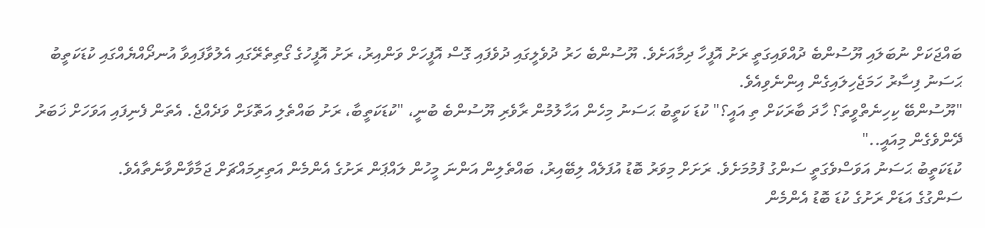ބައްޖަކަށް ނުބަލައި ޔޫސުންބެ ދުއްވައިގަތީ ރަށު އޮފީހާ ދިމާއަށެވެ. ޔޫސުންބެ ހަރު ދުވެލީގައި ދުވެފައި ގޮސް އޮފީހަށް ވަންއިރު، ރަށު އޮފީހުގެ ގޯތިތެރޭގައި އެލުވާފައިވާ އުނދޯއްޔެއްގައި ކުޑަކަތީބު ޙަސަނު ފިސާރު ހަމަޖެހިލައިގެން އިންނެވިއެވެ.
"ޔޫސުންބޭ ކިހިނެތްވީތަ؟ ހާދަ ބާރަކަށް ތި އައީ؟" ކުޑަ ކަތީބު ޙަސަނު މިހެން އަހާލުމުން ރާވެރި ޔޫސުންބެ ބުނީ، "ކުޑަކަތީބާ، ރަށު ބައްތެލި އަތޮޅަށް ވަދެއްޖެ. އެތަން ފެނިފައި އަވަހަށް ޚަބަރު ދޭންވެގެން މިއައީ.."
ކުޑަކަތީބު ޙަސަނު އަވަސްވެގަތީ ސަންގު ފުމުމަށެވެ. ރަށަށް މިވަރު ބޮޑު އުފަލެއް ލިބޭއިރު، ބައްތެލިން އަންނަ މީހުން ލައްޕަން ރަށުގެ އެންމެން އަތިރިމައްޗަށް ޖަމާވާންވާނެތާއެވެ.
ސަންގުގެ އަޑަށް ރަށުގެ ކުޑަ ބޮޑު އެންމެން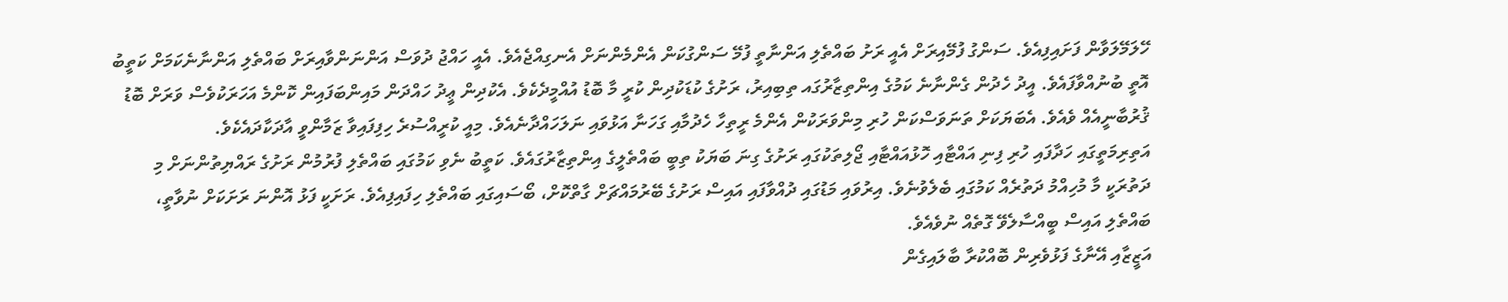ހޭލަމޭލަވާން ފަށައިފިއެވެ. ސަންގު ފުމޭއިރަށް އެއީ ރަށު ބައްތެލި އަންނާތީ ފުމޭ ސަންގުކަން އެންމެންނަށް އެނގިއްޖެއެވެ. އެއީ ހައްޖު ދުވަސް އަންނަންވާއިރަށް ބައްތެލި އަންނާނެކަމަށް ކަތީބު އޮތީ ބުނުއްވާފައެވެ. އީދު ހެދުން ގެންނާނެ ކަމުގެ އިންތިޒާރުގައ ތިބިއިރު، ރަށުގެ ކުޑަކުދިން ކުރީ މާ ބޮޑު އުއްމީދެކެވެ. އެކުދިން ޢީދު ހައްދަން މައިންބަފައިން ކޮންމެ އަހަރަކުވެސް ވަރަށް ބޮޑު ޤުރުބާނީއެއް ވެއެވެ. އެބަޔަކަށް ތަނަވަސްކަން ހުރި މިންވަރަކުން އެންމެ ރީތިހާ ހެދުމާއި ގަހަނާ އަޅުވައި ނަލަހައްދާނެއެވެ. މިއީ ކުރީއްސުރެ ހިފިފައިވާ ޒަމާންވީ އާދަކާދައެކެވެ.
އަތިރިމަތީގައި ހަދާފައި ހުރި ފިނި އައްޓާއި ހޮޅުއައްޓާއި ޖޯލިތަކުގައި ރަށުގެ ގިނަ ބަޔަކު ތިބީ ބައްތެލީގެ އިންތިޒާރުގައެވެ. ކަތީބު ނެވި ކަމުގައި ބައްތެލި ފުރުމުން ރަށުގެ ރައްޔިތުންނަށް މި ދަތުރަކީ މާ މުހިއްމު ދަތުރެއް ކަމުގައި ބެލެވުނެވެ. އިރުވައި މަޑުގައި ދުއްވާފައި އައިސް ރަށުގެ ބޭރުމައްޗަށް ގާތްކޮށް، ބޯސައިގައި ބައްތެލި ހިފައިފިއެވެ. ރަށަކީ ފަޅު އޮންނަ ރަށަކަށް ނުވާތީ، ބައްތެލި އައިސް ބީއްސާލެވޭ ގޮތެއް ނުވެއެވެ.
އަޒީޒާއި އޭނާގެ ފަޅުވެރިން ބޮއްކުރާ ބާލައިގެން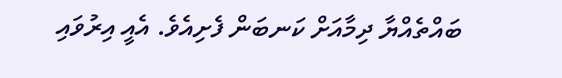ބައްތެއްޔާ ދިމާއަށް ކަނބަން ފެށިއެވެ. އެއީ އިރުވައި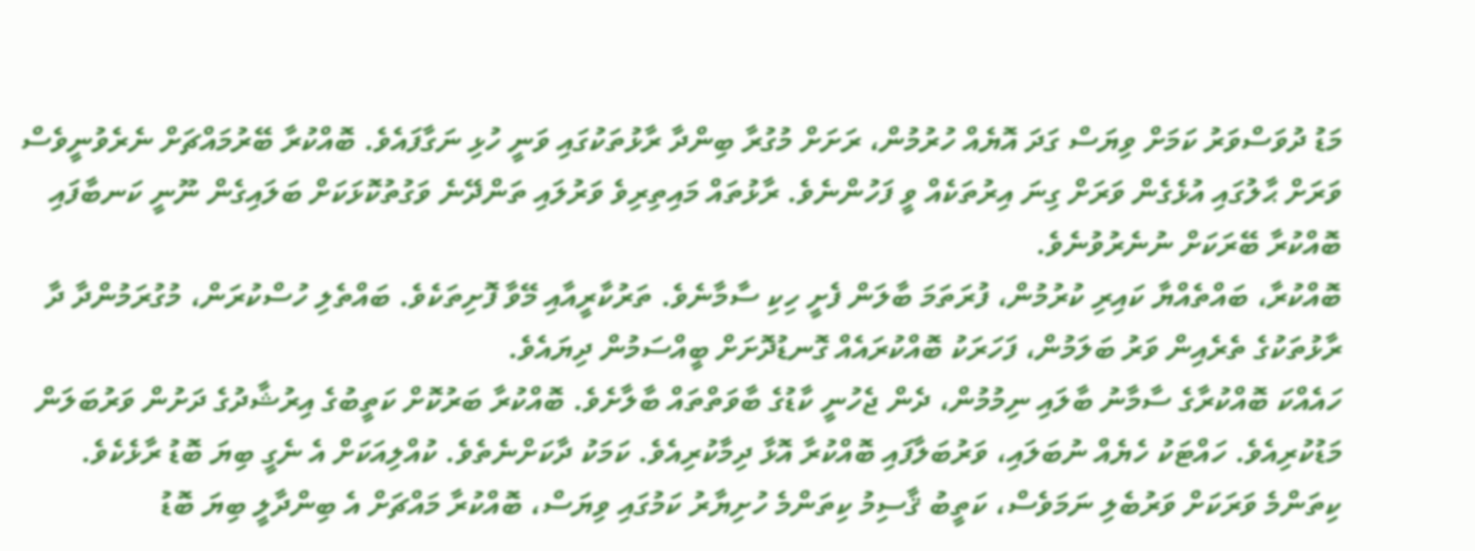މަޑު ދުވަސްވަރު ކަމަށް ވިޔަސް ގަދަ އޮޔެއް ހުރުމުން، ރަށަށް މުގުރާ ބިންދާ ރާޅުތަކުގައި ވަނީ ހުޅި ނަގާފައެވެ. ބޮއްކުރާ ބޭރުމައްޗަށް ނެރެވުނީވެސް ވަރަށް ޙާލުގައި އުޅެގެން ވަރަށް ގިނަ އިރުތަކެއް ވީ ފަހުންނެވެ. ރާޅުތައް މައިތިރިވެ ވަރުލައި ތަންދޭނެ ވަގުތުކޮޅަކަށް ބަލައިގެން ނޫނީ ކަނބާފައި ބޮއްކުރާ ބޭރަކަށް ނުނެރުވުނެވެ.
ބޮއްކުރާ، ބައްތެއްޔާ ކައިރި ކުރުމުން، ފުރަތަމަ ބާލަން ފެށީ ހިކި ސާމާނެވެ. ތަރުކާރީއާއި މޭވާ ފޮށިތަކެވެ. ބައްތެލި ހުސްކުރަން، މުގުރަމުންދާ ދާ ރާޅުތަކުގެ ތެރެއިން ވަރު ބަލަމުން، ފަހަރަކު ބޮއްކުރައެއް ގޮނޑުދޮށަށް ބީއްސަމުން ދިޔައެވެ.
ހައެއްކަ ބޮއްކުރާގެ ސާމާނު ބާލައި ނިމުމުން، ދެން ޖެހުނީ ކާޑުގެ ބާވަތްތައް ބާލާށެވެ. ބޮއްކުރާ ބަރުކޮށް ކަތީބުގެ އިރުޝާދުގެ ދަށުން ވަރުބަލަން މަޑުކުރިއެވެ. ހައްޓަކު ހެޔެއް ނުބަލައި، ވަރުބަލާފައި ބޮއްކުރާ އޮޅާ ދިމާކުރިއެވެ. ކަމަކު ދާކަށްނެތެވެ. ކުއްލިއަކަށް އެ ނެގީ ބިޔަ ބޮޑު ރާޅެކެވެ. ކިތަންމެ ވަރަކަށް ވަރުބެލި ނަމަވެސް، ކަތީބު ޤާސިމު ކިތަންމެ ހުށިޔާރު ކަމުގައި ވިޔަސް، ބޮއްކުރާ މައްޗަށް އެ ބިންދާލީ ބިޔަ ބޮޑު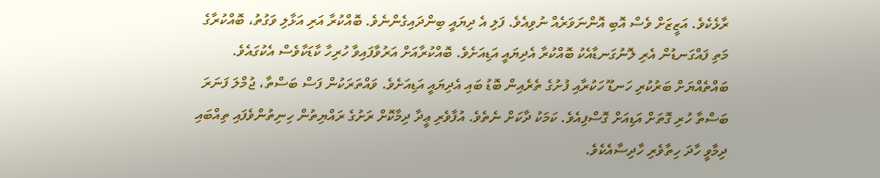ރާޅެކެވެ. އަޒީޒަށް ވެސް އޮބި އޮންނަވަރެއް ނުވިއެވެ. ފަލި އެ ދިޔައީ ބިންދައިގެންނެވެ. ބޮއްކުރާ އަރި އަޅާލި ވަގުތު، ބޮއްކުރާގެ މަތި ފައްގަނޑުން އެރި ލޮނުގަނޑާއެކު ބޮއްކުރާ އެދިޔައީ އަޑިއަށެވެ. ބޮއްކުރާއަށް އަރުވާފައިވާ ހުރިހާ ކާޑަކާވެސް އެކުގައެވެ. ބައްތެއްޔަށް ބަރުކުރި ހަނޑޫ ހަކުރާއި ފުށުގެ ތެރެއިން ބޮޑު ބައި އެދިޔައީ އަޑިއަށެވެ. ވައްތަރަކުން ފަސް ބަސްތާ، ޖުމްލަ ފަނަރަ ބަސްތާ ހުރި ގޮތަށް އަޑިއަށް ގޮސްފިއެވެ. ކަމަކު ދާކަށް ނެތެވެ. އުފާވެރި ޢީދާ ދިމާކޮށް ރަށުގެ ރައްޔިތުން ހިނިތުންވެފައި ތިއްބައި ދިމާވީ ހާދަ ހިތާވެރި ހާދިސާއެކެވެ.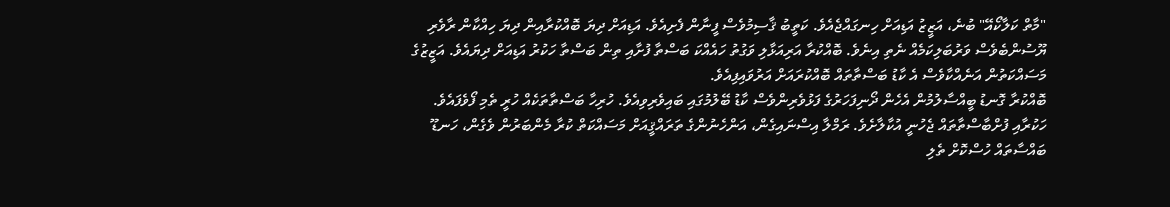"މާތް ކަލާކޯއޭ" ބުނެ، އަޒީޒު އަޑިއަށް ހިނގައްޖެއެވެ. ކަތީބު ޤާސިމުވެސް ފީނާން ފެށިއެވެ. އަޑިއަށް ދިޔަ ބޮއްކުރާއިން ދިޔަ ހިއްކާން ރާވެރި ޔޫސުންބެވެސް ވަރުބަލިކަމެއް ނެތި އިނެވެ. ބޮއްކުރާ އަރިއަޅާލި ވަގުތު ހައެއްކަ ބަސްތާ ފުށާއި ތިން ބަސްތާ ހަކުރު އަޑިއަށް ދިޔައެވެ. އަޒީޒުގެ މަސައްކަތުން އަނެއްކާވެސް އެ ކާޑު ބަސްތާތައް ބޮއްކުރައަށް އަރުވައިފިއެވެ.
ބޮއްކުރާ ގޮނޑު ބީއްސާލުމުން އެހެން ދޯނިފަހަރުގެ ފަޅުވެރިންވެސް ކާޑު ބޭލުމުގައި ބައިވެރިވިއެވެ. ހުރިހާ ބަސްތާތަކެއް ހުރީ ތެމި ފޯވެފައެވެ. ހަކުރާއި ފުށްބާސްތާތައް ޖެހުނީ އުކާލާށެވެ. ރަމްލާ އިސްނައިގެން، އަންހެނުންގެ ތަރައްޤީއަށް މަސައްކަތް ކުރާ މެންބަރުން ވެގެން، ހަނޑޫ ބައްސާތައް ހުސްކޮށް ތެލި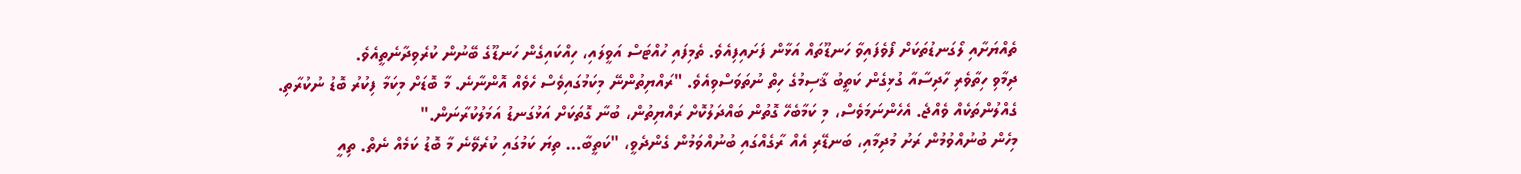ތެއްޔަށާއި ލޯގަނޑުތަކަށް ފޯވެފައިވާ ހަނޑޫތައް އަޅާން ފަށައިފިއެވެ. ތެމިފައި ހުއްޓަސް އަވީލައި، ހިއްކައިގެން ހަނޑޫގެ ބޭނުން ކުރެވިދާނެތީއެވެ.
ދިމާވި ހިތާވެރި ހާދިސާއާ ގުޅިގެން ކަތީބު ޤާސިމުގެ ހިތް ނުތަވަސްވިއެވެ. "ރައްޔިތުންނޭ މިކަމުގައިވެސް ހެވެއް އޮންނާނެ. މާ ބޮޑަށް މިކަމާ ފިކުރު ބޮޑު ނުކުރާތި. ގެއްލުންތަކެއް ވެއްޖެ. އެހެންނަމަވެސް، މި ކަމާބެހޭ ގޮތުން ބައްދަލުކޮށް ރައްޔިތުން، ބުނާ ގޮތަކަށް އަޅުގަނޑު އަމަލުކުރާނަން."
މިހެން ބުނުއްވުމުން ރަށު މުދިމާއި، ބަނޑޭރި އެއް ރާގެއްގައި ބުނުއްވަމުން ގެންދެވީ، "ކަތީބާ… ތިޔަ ކަމުގައި ކުރެވޭނެ މާ ބޮޑު ކަމެއް ނެތް. ތިއީ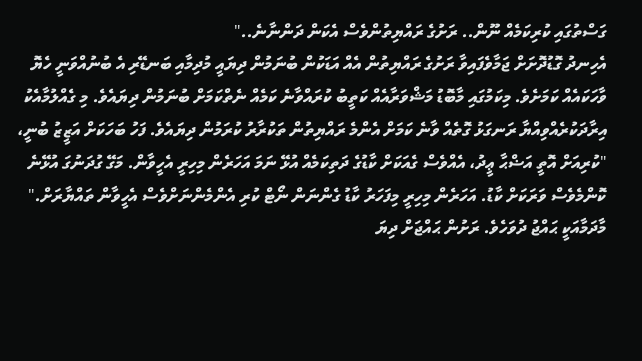ގަސްތުގައި ކުރިކަމެއް ނޫން.. ރަށުގެ ރައްޔިތުންވެސް އެކަން ދަންނާނެ.."
އެހިނދު ގޮޑުދޮށަށް ޖަމާވެފައިވާ ރަށުގެ ރައްޔިތުން އެއް އަޑަކުން ބުނަމުން ދިޔައީ މުދިމާއި ބަނޑޭރި އެ ބުނުއްވަނީ ހެޔޮ ވާހަކައެއް ކަމަށެވެ. މިކަމުގައި މާބޮޑު މަޝްވަރާއެއް ކަތީބު ކުރައްވާނެ ކަމެއް ނެތްކަމަށް ބުނަމުން ދިޔައެވެ. މި ގެއްލުމާއެކު އިރާދަކުރެއްވިއްޔާ ރަނގަޅު ގޮތެއް ވާނެ ކަމަށް އެންމެ ރައްޔިތުން ތަކުރާރު ކުރަމުން ދިޔައެވެ. ފަހު ބަހަކަށް އަޒީޒު ބުނީ، "ކުރިއަށް އޮތީ އަޟްޙާ ޢީދު، އެއްވެސް ގެއަކަށް ކާޑުގެ ދަތިކަމެއް އުޅޭ ނަމަ އަހަރެން މިހިރީ އެހީވާން. މަގޭ ގުދަނުގަ އުޅޭނެ ކޮންމެވެސް ވަރަކަށް ކާޑު. އަހަރެން މިހިރީ މިފަހަރު ކާޑު ގެންނަން ނޯޓް ކުރި އެންމެންނަށްވެސް އެހީވާން ތައްޔާރަށް."
މާދަމާއަކީ ޙައްޖު ދުވަހެވެ. ރަށުން ޙައްޖަށް ދިޔަ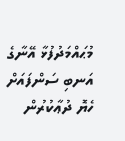މުޙައްމަދުފުޅާ އޭނާގެ އަނބި ސަންފައަށް ހެޔޮ ދުޢާކުރުން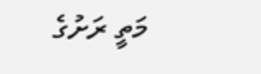މަތީ ރަށުގެ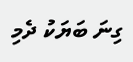ގިނަ ބަޔަކު ދެމި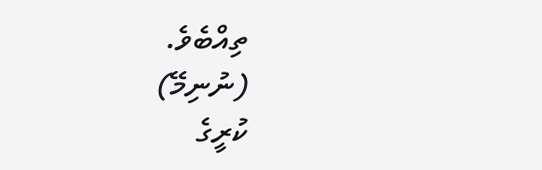ތިއްބެވެ.
(ނުނިމޭ)
ކުރީގެ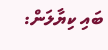ބައި ކިޔާލަން: